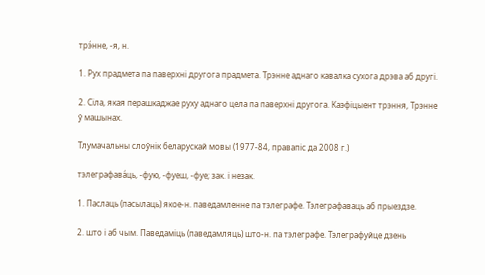трэ́нне, ‑я, н.

1. Рух прадмета па паверхні другога прадмета. Трэнне аднаго кавалка сухога дрэва аб другі.

2. Сіла, якая перашкаджае руху аднаго цела па паверхні другога. Каэфіцыент трэння, Трэнне ў машынах.

Тлумачальны слоўнік беларускай мовы (1977-84, правапіс да 2008 г.)

тэлеграфава́ць, ‑фую, ‑фуеш, ‑фуе; зак. і незак.

1. Паслаць (пасылаць) якое‑н. паведамленне па тэлеграфе. Тэлеграфаваць аб прыездзе.

2. што і аб чым. Паведаміць (паведамляць) што‑н. па тэлеграфе. Тэлеграфуйце дзень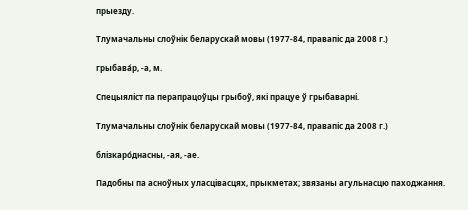прыезду.

Тлумачальны слоўнік беларускай мовы (1977-84, правапіс да 2008 г.)

грыбава́р, ‑а, м.

Спецыяліст па перапрацоўцы грыбоў, які працуе ў грыбаварні.

Тлумачальны слоўнік беларускай мовы (1977-84, правапіс да 2008 г.)

блізкаро́днасны, ‑ая, ‑ае.

Падобны па асноўных уласцівасцях, прыкметах; звязаны агульнасцю паходжання.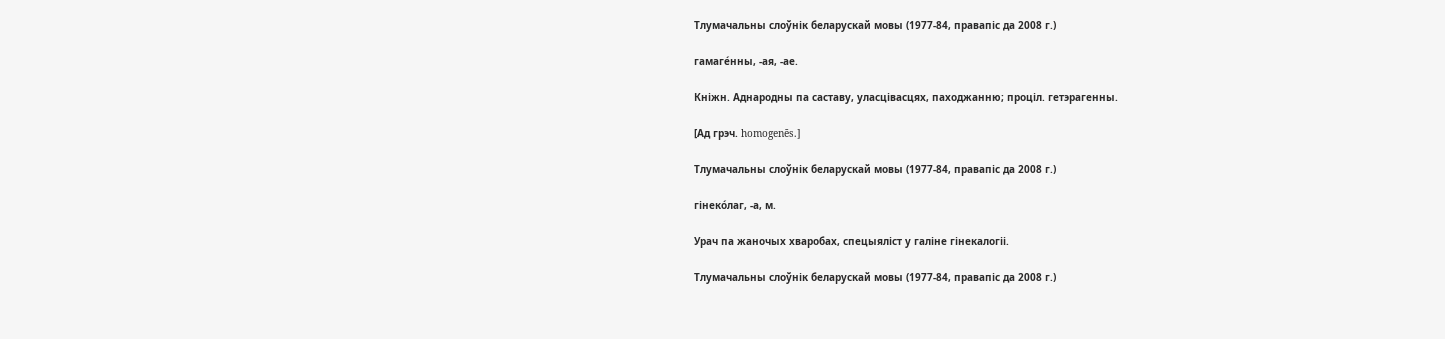Тлумачальны слоўнік беларускай мовы (1977-84, правапіс да 2008 г.)

гамаге́нны, ‑ая, ‑ае.

Кніжн. Аднародны па саставу, уласцівасцях, паходжанню; проціл. гетэрагенны.

[Ад грэч. homogenēs.]

Тлумачальны слоўнік беларускай мовы (1977-84, правапіс да 2008 г.)

гінеко́лаг, ‑а, м.

Урач па жаночых хваробах, спецыяліст у галіне гінекалогіі.

Тлумачальны слоўнік беларускай мовы (1977-84, правапіс да 2008 г.)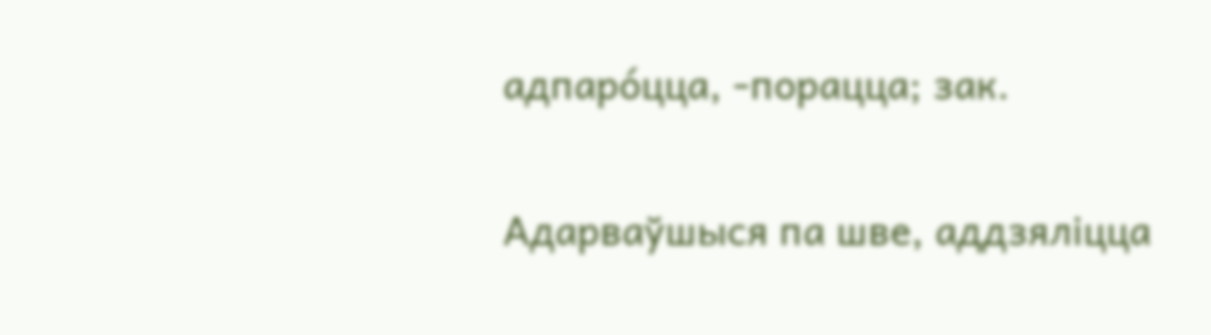адпаро́цца, ‑порацца; зак.

Адарваўшыся па шве, аддзяліцца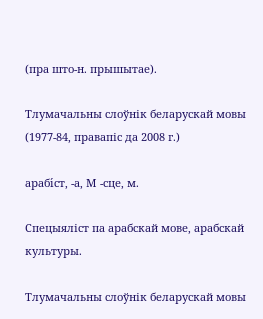(пра што‑н. прышытае).

Тлумачальны слоўнік беларускай мовы (1977-84, правапіс да 2008 г.)

арабі́ст, ‑а, М ‑сце, м.

Спецыяліст па арабскай мове, арабскай культуры.

Тлумачальны слоўнік беларускай мовы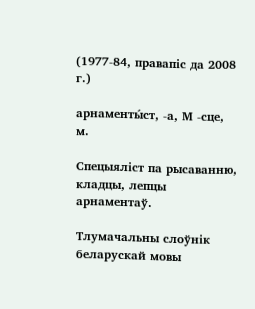(1977-84, правапіс да 2008 г.)

арнаменты́ст, ‑а, М ‑сце, м.

Спецыяліст па рысаванню, кладцы, лепцы арнаментаў.

Тлумачальны слоўнік беларускай мовы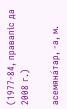(1977-84, правапіс да 2008 г.)

асемяна́тар, ‑а, м.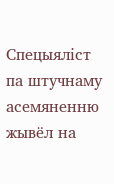Спецыяліст па штучнаму асемяненню жывёл на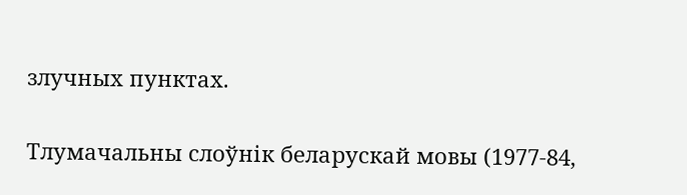злучных пунктах.

Тлумачальны слоўнік беларускай мовы (1977-84,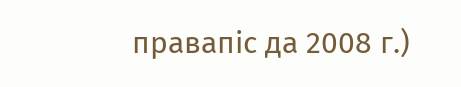правапіс да 2008 г.)